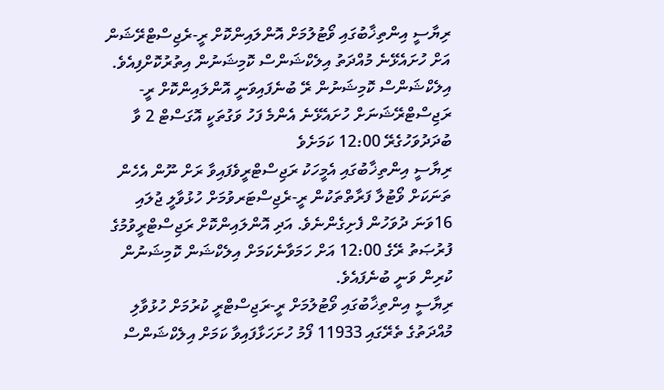ރިޔާސީ އިންތިޚާބުގައި ވޯޓުލުމަށް އޮންލައިންކޮށް ރީ-ރެޖިސްޓްރޭޝަން އަށް ހުށައެޅޭނެ މުއްދަތު އިލެކްޝަންސް ކޮމިޝަނުން އިތުރުކޮށްފިއެވެ.
އިލެކްޝަންސް ކޮމިޝަނުން ރޭ ބުނެފައިވަނީ އޮންލައިންކޮށް ރީ-ރަޖިސްޓްރޭޝަނަށް ހުށައެޅޭނެ އެންމެ ފަހު ވަގުތަކީ އޮގަސްޓް 2 ވާ ބުދަދުވަހުގެރޭ 12:00 ކަމަށެވެ
ރިޔާސީ އިންތިޚާބުގައި އެމީހަކު ރަޖިސްޓްރީވެފައިވާ ރަށް ނޫން އެހެން ތަނަކަށް ވޯޓުލާ ފަރާތްތަކުން ރީ-ރެޖިސްޓަރވުމަށް ހުޅުވާލީ ޖުލައި 16ވަނަ ދުވަހުން ފެށިގެންނެވެ. އަދި އޮންލައިންކޮށް ރަޖިސްޓްރީވުމުގެ ފުރުޞަތު ރޭގެ 12:00 އަށް ހަމަވާނެކަމަށް އިލެކްޝަން ކޮމިޝަނުން ކުރިން ވަނީ ބުނެފައެވެ.
ރިޔާސީ އިންތިޚާބުގައި ވޯޓުލުމަށް ރީ-ރަޖިސްޓްރީ ކުރުމަށް ހުޅުވާލި މުއްދަތުގެ ތެރޭގައި 11933 ފޯމު ހުށަހަޅާފައިވާ ކަމަށް އިލެކްޝަންސް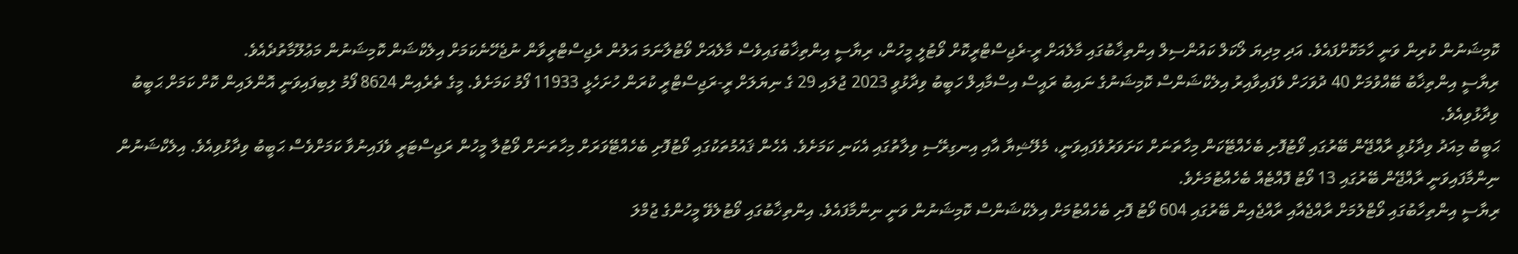ކޮމިޝަނުން ކުރިން ވަނީ ހާމަކޮށްފައެވެ. އަދި މިދިޔަ ލޯކަލް ކައުންސިލް އިންތިޚާބުގައި މާލެއަށް ރީ-ރެޖިސްޓްރީކޮށް ވޯޓުލީ މީހުން، ރިޔާސީ އިންތިޚާބުގައިވެސް މާލެއަށް ވޯޓުލާނަމަ އަލުން ރެޖިސްޓްރީވާން ނުޖެހޭނެކަމަށް އިލެކްޝަން ކޮމިޝަނުން މަޢުލޫމާތުދެއެވެ.
ރިޔާސީ އިންތިޚާބު ބޭއްވުމަށް 40 ދުވަހަށް ވެފައިވާއިރު އިލެކްޝަންސް ކޮމިޝަނުގެ ނައިބު ރައީސް އިސްމާއިލް ހަބީބު ވިދާޅުވީ 2023 ޖުލައި 29 ގެ ނިޔަލަށް ރީ-ރަޖިސްޓްރީ ކުރަން ހުށަހެޅީ 11933 ފޯމު ކަމަށެވެ. މީގެ ތެރެއިން 8624 ފޯމު ލިބިފައިވަނީ އޮންލައިން ކޮށް ކަމަށް ޙަބީބު ވިދާޅުވިއެވެ.
ޙަބީބު މިއަދު ވިދާޅުވީ ރާއްޖޭން ބޭރުގައި ވޯޓުފޮށި ބެހެއްޓޭކަން މިހާތަނަށް ކަށަވަރުވެފައިވަނީ، މެލޭޝިޔާ އާއި އިނގިރޭސި ވިލާތުގައި އެކަނި ކަމަށެވެ. އެހެން ޤައުމުތަކުގައި ވޯޓުފޮށި ބެހެއްޓޭވަރަށް މިހާތަނަށް ވޯޓުލާ މީހުން ރަޖިސްޓަރީ ވެފައިނުވާ ކަމަށްވެސް ޙަބީބު ވިދާޅުވިއެވެ. އިލެކްޝަނުން ނިންމާފައިވަނީ ރާއްޖޭން ބޭރުގައި 13 ވޯޓު ފޮއްޓެއް ބެހެއްޓުމަށެވެ.
ރިޔާސީ އިންތިހާބުގައި ވޯޓްލުމަށް ރާއްޖެއާއި ރާއްޖެއިން ބޭރުގައި 604 ވޯޓު ފޮށި ބެހެއްޓުމަށް އިލެކްޝަންސް ކޮމިޝަނުން ވަނީ ނިންމާފައެވެ. އިންތިޚާބުގައި ވޯޓުލެވޭ މީހުންގެ ޖުމްލަ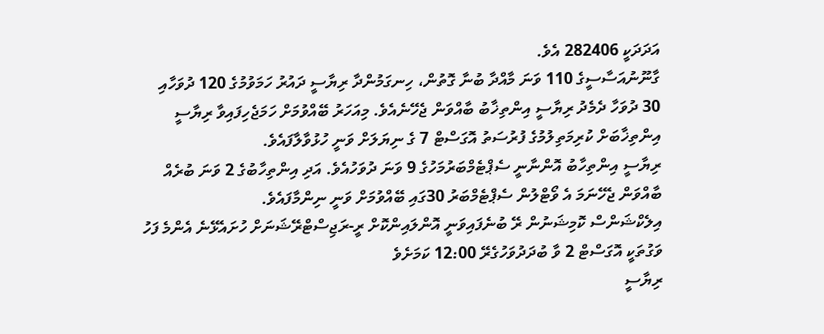އަދަދަކީ 282406 އެވެ.
ގާނޫނުއަސާސީގެ 110 ވަނަ މާއްދާ ބުނާ ގޮތުން، ހިނގަމުންދާ ރިޔާސީ ދައުރު ހަމަވުމުގެ 120 ދުވަހާއި 30 ދުވަހާ ދެމެދު ރިޔާސީ އިންތިޚާބު ބާއްވަން ޖެހޭނެއެވެ. މިއަހަރު ބޭއްވުމަށް ހަމަޖެހިފައިވާ ރިޔާސީ އިންތިޚާބަށް ކުރިމަތިލުމުގެ ފުރުސަތު އޮގަސްޓް 7 ގެ ނިޔަލަށް ވަނީ ހުޅުވާލާފައެވެ.
ރިޔާސީ އިންތިހާބު އޮންނާނީ ސެޕްޓެމްބަރުމަހުގެ 9 ވަނަ ދުވަހުއެވެ. އަދި އިންތިހާބުގެ 2 ވަނަ ބުރެއް ބާއްވަން ޖެހޭނަމަ އެ ވޯޓްލުން ސެޕްޓެމްބަރު 30ގައި ބޭއްވުމަށް ވަނީ ނިންމާފައެވެ.
އިލެކްޝަންސް ކޮމިޝަނުން ރޭ ބުނެފައިވަނީ އޮންލައިންކޮށް ރީ-ރަޖިސްޓްރޭޝަނަށް ހުށައެޅޭނެ އެންމެ ފަހު ވަގުތަކީ އޮގަސްޓް 2 ވާ ބުދަދުވަހުގެރޭ 12:00 ކަމަށެވެ
ރިޔާސީ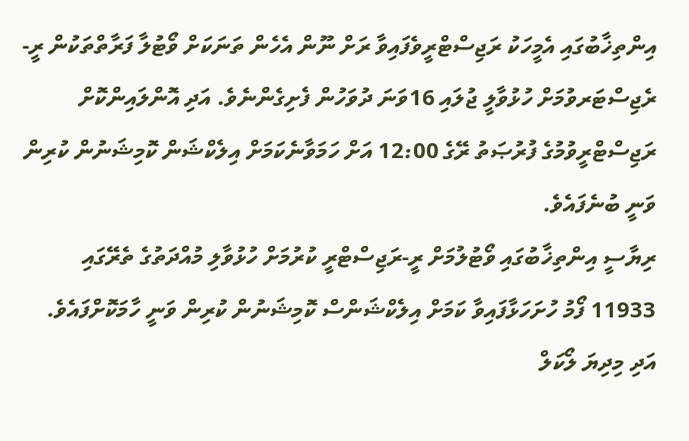އިންތިޚާބުގައި އެމީހަކު ރަޖިސްޓްރީވެފައިވާ ރަށް ނޫން އެހެން ތަނަކަށް ވޯޓުލާ ފަރާތްތަކުން ރީ-ރެޖިސްޓަރވުމަށް ހުޅުވާލީ ޖުލައި 16ވަނަ ދުވަހުން ފެށިގެންނެވެ. އަދި އޮންލައިންކޮށް ރަޖިސްޓްރީވުމުގެ ފުރުޞަތު ރޭގެ 12:00 އަށް ހަމަވާނެކަމަށް އިލެކްޝަން ކޮމިޝަނުން ކުރިން ވަނީ ބުނެފައެވެ.
ރިޔާސީ އިންތިޚާބުގައި ވޯޓުލުމަށް ރީ-ރަޖިސްޓްރީ ކުރުމަށް ހުޅުވާލި މުއްދަތުގެ ތެރޭގައި 11933 ފޯމު ހުށަހަޅާފައިވާ ކަމަށް އިލެކްޝަންސް ކޮމިޝަނުން ކުރިން ވަނީ ހާމަކޮށްފައެވެ. އަދި މިދިޔަ ލޯކަލް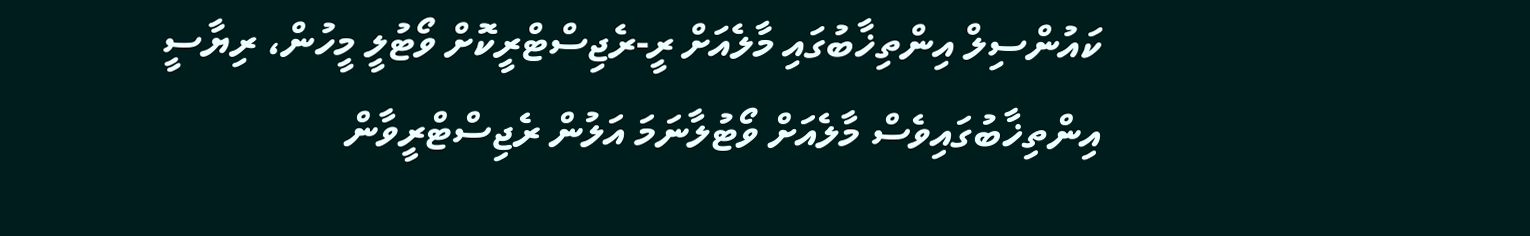ކައުންސިލް އިންތިޚާބުގައި މާލެއަށް ރީ-ރެޖިސްޓްރީކޮށް ވޯޓުލީ މީހުން، ރިޔާސީ އިންތިޚާބުގައިވެސް މާލެއަށް ވޯޓުލާނަމަ އަލުން ރެޖިސްޓްރީވާން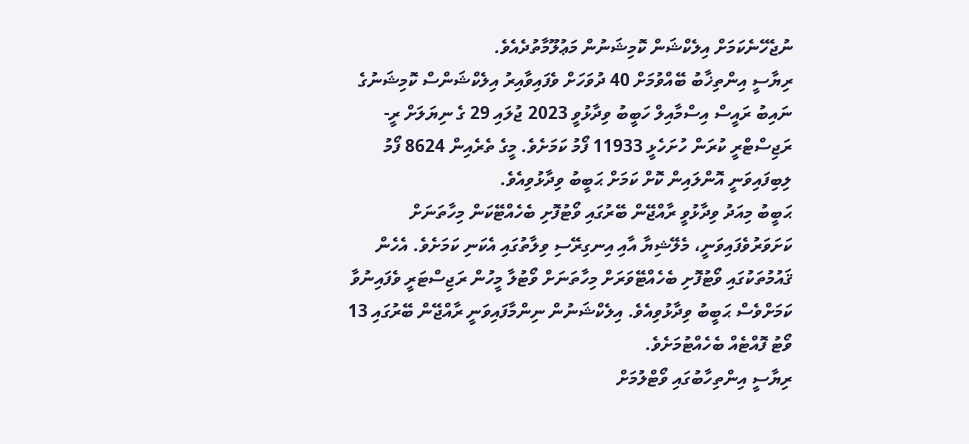ނުޖެހޭނެކަމަށް އިލެކްޝަން ކޮމިޝަނުން މަޢުލޫމާތުދެއެވެ.
ރިޔާސީ އިންތިޚާބު ބޭއްވުމަށް 40 ދުވަހަށް ވެފައިވާއިރު އިލެކްޝަންސް ކޮމިޝަނުގެ ނައިބު ރައީސް އިސްމާއިލް ހަބީބު ވިދާޅުވީ 2023 ޖުލައި 29 ގެ ނިޔަލަށް ރީ-ރަޖިސްޓްރީ ކުރަން ހުށަހެޅީ 11933 ފޯމު ކަމަށެވެ. މީގެ ތެރެއިން 8624 ފޯމު ލިބިފައިވަނީ އޮންލައިން ކޮށް ކަމަށް ޙަބީބު ވިދާޅުވިއެވެ.
ޙަބީބު މިއަދު ވިދާޅުވީ ރާއްޖޭން ބޭރުގައި ވޯޓުފޮށި ބެހެއްޓޭކަން މިހާތަނަށް ކަށަވަރުވެފައިވަނީ، މެލޭޝިޔާ އާއި އިނގިރޭސި ވިލާތުގައި އެކަނި ކަމަށެވެ. އެހެން ޤައުމުތަކުގައި ވޯޓުފޮށި ބެހެއްޓޭވަރަށް މިހާތަނަށް ވޯޓުލާ މީހުން ރަޖިސްޓަރީ ވެފައިނުވާ ކަމަށްވެސް ޙަބީބު ވިދާޅުވިއެވެ. އިލެކްޝަނުން ނިންމާފައިވަނީ ރާއްޖޭން ބޭރުގައި 13 ވޯޓު ފޮއްޓެއް ބެހެއްޓުމަށެވެ.
ރިޔާސީ އިންތިހާބުގައި ވޯޓްލުމަށް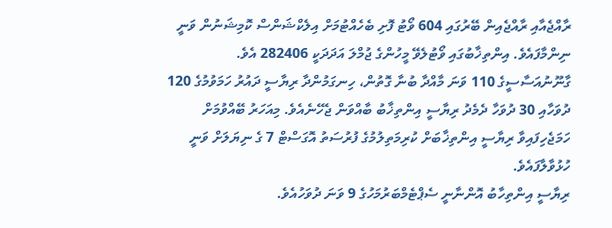ރާއްޖެއާއި ރާއްޖެއިން ބޭރުގައި 604 ވޯޓު ފޮށި ބެހެއްޓުމަށް އިލެކްޝަންސް ކޮމިޝަނުން ވަނީ ނިންމާފައެވެ. އިންތިޚާބުގައި ވޯޓުލެވޭ މީހުންގެ ޖުމްލަ އަދަދަކީ 282406 އެވެ.
ގާނޫނުއަސާސީގެ 110 ވަނަ މާއްދާ ބުނާ ގޮތުން، ހިނގަމުންދާ ރިޔާސީ ދައުރު ހަމަވުމުގެ 120 ދުވަހާއި 30 ދުވަހާ ދެމެދު ރިޔާސީ އިންތިޚާބު ބާއްވަން ޖެހޭނެއެވެ. މިއަހަރު ބޭއްވުމަށް ހަމަޖެހިފައިވާ ރިޔާސީ އިންތިޚާބަށް ކުރިމަތިލުމުގެ ފުރުސަތު އޮގަސްޓް 7 ގެ ނިޔަލަށް ވަނީ ހުޅުވާލާފައެވެ.
ރިޔާސީ އިންތިހާބު އޮންނާނީ ސެޕްޓެމްބަރުމަހުގެ 9 ވަނަ ދުވަހުއެވެ.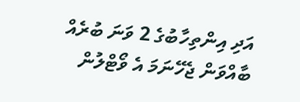އަދި އިންތިހާބުގެ 2 ވަނަ ބުރެއް ބާއްވަން ޖެހޭނަމަ އެ ވޯޓްލުން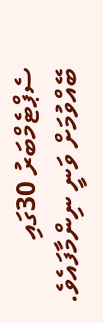ސެޕްޓެމްބަރު 30ގައި ބޭއްވުމަށް ވަނީ ނިންމާފައެވެ.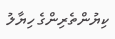ކިޔުންތެރިންގެ ހިޔާލު